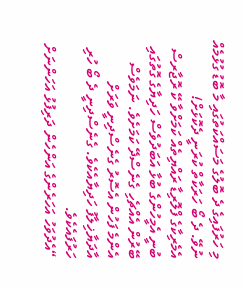މި ހަރުފައިގެ ދެ ބޮލުގެ މަސައްކަތުގައި މާ ބޮޑު ގުޅުމެއް ނުވޭ. ދެ ބޯ ހަރަކާތް ކުރަނީ ދެކޮޅަށް!
އެމެރިކާގެ ފްލޮރިޑާ ރައްޔިތެއް ކަމަށްވާ ކޭ ރޮޖާރސް ބުނީ އެމީހުންގެ ބުޅާ އަބަދުވެސް ހަދިޔާގެ ގޮތުގައި ބޭރުން އެއްޗެހި ގެނެސްދޭ ކަމަށެވެ. ނަމަވެސް އެންމެ ފަހުން އެސޮރު ގެނެސްދިނީ ވަރަށް އާދަޔާޚިލާފު ހަދިޔާއެކެވެ. ގެނެސްދިނީ ދެ ބޯ ހުރި ހަރުފައެކެވެ.
“އެދުވަހު އަހަރެންގެ އަންހެން ދަރިފުޅު އަހަންނަށް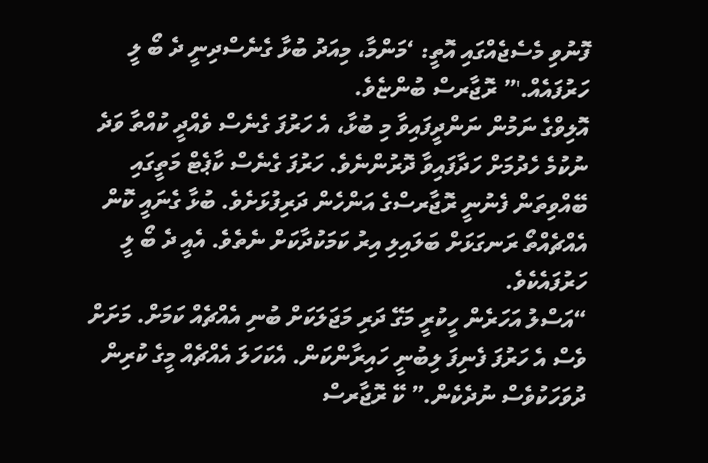ފޮނުވި މެސެޖެއްގައި އޮތީ: ‘މަންމާ، މިއަދު ބުޅާ ގެނެސްދިނީ ދެ ބޯ ލީ ހަރުފައެއް.'” ރޮޖާރސް ބުންޏެވެ.
އޮލިވްގެ ނަމުން ނަންދީފައިވާ މި ބުޅާ، އެ ހަރުފަ ގެނެސް ވެއްދީ ކުއްތާ ވަދެ ނުކުމެ ހެދުމަށް ހަދާފައިވާ ދޮރުންނެވެ. ހަރުފަ ގެނެސް ކާޕެޓް މަތީގައި ބޭއްވިތަން ފެނުނީ ރޮޖާރސްގެ އަންހެން ދަރިފުޅަށެވެ. ބުޅާ ގެނައީ ކޮން އެއްޗެއްތޯ ރަނގަޅަށް ބަލައިލި އިރު ކަމަކުދާކަށް ނެތެވެ. އެއީ ދެ ބޯ ލީ ހަރުފައެކެވެ.
“އަސްލު އަހަރެން ހީކުރީ މަގޭ ދަރި މަޖަލަކަށް ބުނި އެއްޗެއް ކަމަށް. މަށަށް ވެސް އެ ހަރުފަ ފެނިފަ ލިބުނީ ހައިރާންކަން. އެކަހަލަ އެއްޗެއް މީގެ ކުރިން ދުވަހަކުވެސް ނުދެކެން.” ކޭ ރޮޖާރސް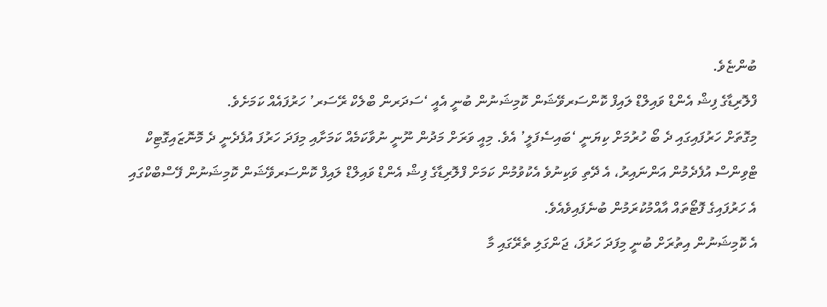ބުންޏެވެ.
ފްލޮރިޑާގެ ފިޝް އެންޑް ވައިލްޑް ލައިފް ކޮންސަރވޭޝަން ކޮމިޝަނުން ބުނީ އެއީ ‘ސަދަރން ބްލެކް ރޭސަރ’ ހަރުފައެއް ކަމަށެވެ.
މިގޮތަށް ހަރުފައިގައި ދެ ބޯ ހުރުމަށް ކިޔަނީ ‘ބައިސެފަލީ’ އެވެ. މިއީ ވަރަށް މަދުން ނޫނީ ނުވާކަމެއް ކަމަށާއި މިފަދަ ހަރުފަ އުފެދެނީ ދެ މޮނޮޒައިގޮޓިކް ޓްވިންސް އުފެދެމުން އަންނައިރު، އެ ދޭތި ވަކިނުވެ އެކުވުމުން ކަމަށް ފްލޮރިޑާގެ ފިޝް އެންޑް ވައިލްޑް ލައިފް ކޮންސަރވޭޝަން ކޮމިޝަނުން ފޭސްބްކްގައި އެ ހަރުފައިގެ ފޮޓޯތައް އާއްމުކުރަމުން ބުނެފައިވެއެވެ.
އެ ކޮމިޝަނުން އިތުރަށް ބުނީ މިފަދަ ހަރުފަ، ޖަންގަލި ތެރޭގައި މާ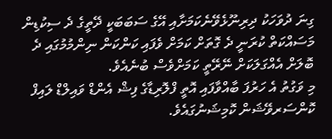ގިނަ ދުވަހަކު ދިރިނޫޅެވޭނެކަމަށާއި އޭގެ ސަބަބަކީ ދޭތީގެ ދެ ސިކުޑިން މަސައްކަތް ކުރަނީ ދެ ގޮތަށް ކަމަށް ވެފައި ކަންކަން ނިންމުމުގައި ދެ ބޮލަށް އެއްގަލަކަށް ނޭރޭތީ ކަމަށްވެސް ބުނެއެވެ.
މި ވަގުތު އެ ހަރުފަ ބާއްވާފައި އޮތީ ފްލޮރިޑާގެ ފިޝް އެންޑް ވައިލްޑް ލައިފް ކޮންސަރވޭޝަން ކޮމިޝަނުގައެވެ.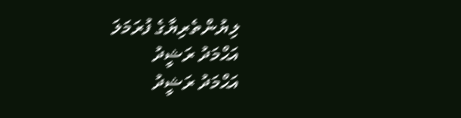ލިޔުންތެރިޔާގެ ފުރަމަލަ
އަޙްމަދު ރަޝީދު
އަޙްމަދު ރަޝީދު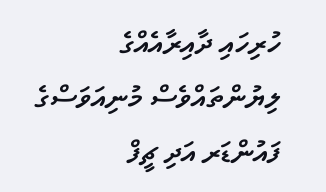ހުރިހައި ދާއިރާއެއްގެ ލިޔުންތައްވެސް މުނިއަވަސްގެ ފައުންޑަރ އަދި ޗީފް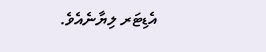އެޑިޓަރ ލިޔާނެއެވެ.